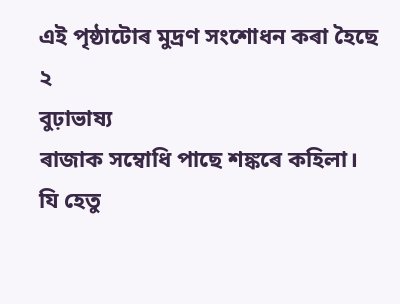এই পৃষ্ঠাটোৰ মুদ্ৰণ সংশোধন কৰা হৈছে
২
বুঢ়াভাষ্য
ৰাজাক সম্বোধি পাছে শঙ্কৰে কহিলা।
যি হেতু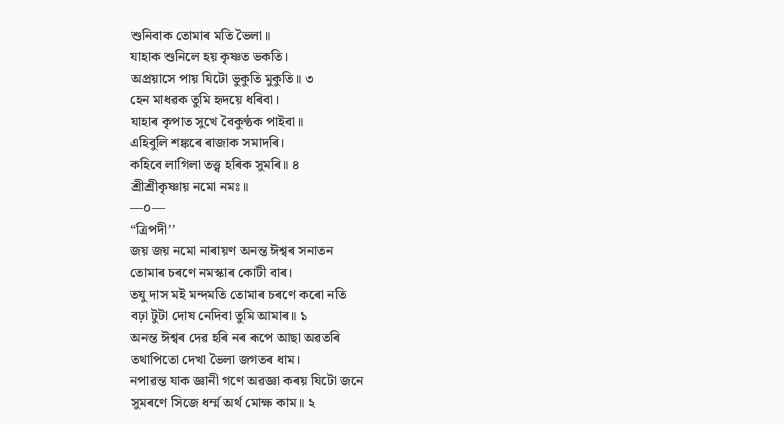শুনিবাক তোমাৰ মতি ভৈলা॥
যাহাক শুনিলে হয় কৃষ্ণত ভকতি।
অপ্ৰয়াসে পায় যিটো ভুকুতি মুকুতি॥ ৩
হেন মাধৱক তুমি হৃদয়ে ধৰিবা।
যাহাৰ কৃপাত সুখে বৈকুণ্ঠক পাইবা॥
এহিবুলি শঙ্কৰে ৰাজাক সমাদৰি।
কহিবে লাগিলা তত্ত্ব হৰিক সুমৰি॥ ৪
শ্ৰীশ্ৰীকৃষ্ণায় নমো নমঃ॥
—০—
“ত্ৰিপদী’’
জয় জয় নমো নাৰায়ণ অনন্ত ঈশ্বৰ সনাতন
তোমাৰ চৰণে নমস্কাৰ কোটী বাৰ।
তযু দাস মই মন্দমতি তোমাৰ চৰণে কৰো নতি
বঢ়া টুটা দোষ নেদিবা তুমি আমাৰ॥ ১
অনন্ত ঈশ্বৰ দেৱ হৰি নৰ ৰূপে আছা অৱতৰি
তথাপিতো দেখা ভৈলা জগতৰ ধাম।
নপাৱন্ত যাক জ্ঞানী গণে অৱজ্ঞা কৰয় যিটো জনে
সুমৰণে সিজে ধৰ্ম্ম অৰ্থ মোক্ষ কাম॥ ২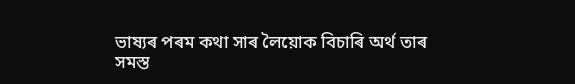ভাষ্যৰ পৰম কথা সাৰ লৈয়োক বিচাৰি অৰ্থ তাৰ
সমস্ত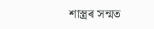শাস্ত্ৰৰ সন্মত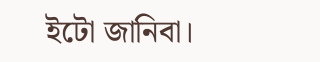ইটো জানিবা।